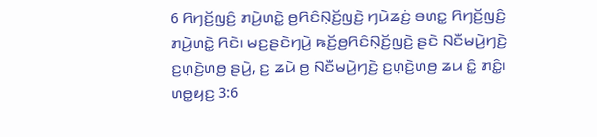6 ꤖꤚꤢꤩ꤬ꤜꤢꤨ꤬ ꤊꤣꤧ꤬ꤛꤢꤧ꤭ ꤥ꤬ꤖꤢꤨꤡ꤫ꤢꤩ꤬ꤜꤢꤧ꤬ ꤚꤣꤧꤘꤢꤦ꤬ ꤋꤛꤢ꤭ ꤖꤚꤢꤩ꤬ꤜꤢꤨ꤬ ꤊꤣꤧ꤬ꤛꤢꤧ꤭ ꤖꤢꤧ꤯ ꤗꤢ꤬ꤔꤢꤧꤚꤣꤧ꤬ ꤒꤢꤩ꤬ꤥ꤬ꤖꤢꤨꤡ꤫ꤢꤩ꤬ꤜꤢꤧ꤬ ꤔꤢꤧ ꤡꤢꤪꤗꤣꤧ꤬ꤚꤢꤧ꤬ ꤢ꤬ꤛ꤫ꤢꤧ꤬ꤛꤥ꤬ ꤔꤣꤧ꤬, ꤢ꤬ ꤘꤣꤧ ꤥ꤬ ꤡꤢꤪꤗꤣꤧ꤬ꤚꤢꤧ꤬ ꤢ꤬ꤛ꤫ꤢꤧ꤬ꤛꤥ꤬ ꤘꤣ ꤢꤨ꤭ ꤊꤢꤨ꤭꤯
ꤛꤥ꤭ꤟꤢ꤬ 3:6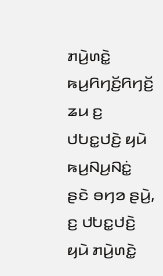ꤊꤣꤧ꤬ꤛꤢꤧ꤭ ꤒꤣ꤬ꤖꤚꤢꤩ꤬ꤖꤚꤢꤩ꤬ ꤘꤣ ꤢ꤬ ꤓꤝꤢ꤭ꤓꤢꤧ꤬ ꤟꤣꤧ ꤒꤣ꤬ꤡꤣ꤬ꤡꤢꤦ꤭ ꤔꤢꤧ ꤋꤚꤤ ꤔꤣꤧ꤬, ꤢ꤬ ꤓꤝꤢ꤭ꤓꤢꤧ꤬ ꤟꤣꤧ ꤊꤣꤧ꤬ꤛꤢꤧ꤭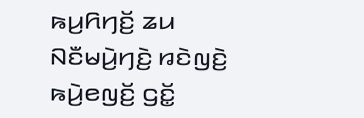ꤒꤣ꤬ꤖꤚꤢꤩ꤬ ꤘꤣ ꤡꤢꤪꤗꤣꤧ꤬ꤚꤢꤧ꤬ ꤙꤢꤧꤜꤢꤧ꤬ ꤒꤣꤧ꤬ꤕꤜꤢꤩ꤬ ꤞꤢꤩ꤭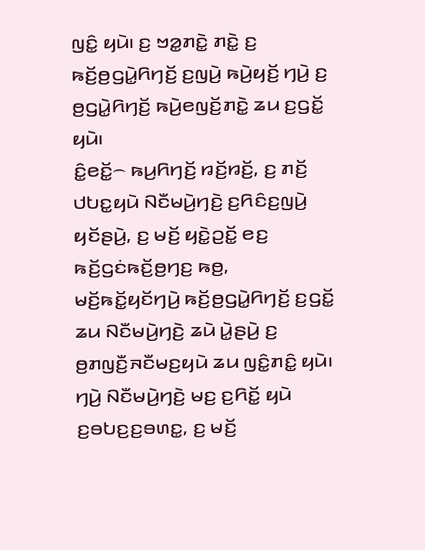ꤜꤢꤨ꤭ ꤟꤣꤧ꤯ ꤢ꤬ ꤠꤤ꤭ꤊꤢꤧ꤭ ꤊꤢꤧ꤭ ꤢ꤬ ꤒꤢꤩ꤬ꤥ꤬ꤞꤣꤧ꤭ꤖꤚꤢꤩ꤬ ꤢ꤬ꤜꤣꤧ꤬ ꤒꤣꤧ꤬ꤟꤢꤩ꤬ ꤚꤣꤧ꤬ ꤢ꤬ ꤥ꤬ꤞꤣꤧ꤭ꤖꤚꤢꤩ꤬ ꤒꤣꤧ꤬ꤕꤜꤢꤩ꤬ꤊꤢꤧ꤭ ꤘꤣ ꤢ꤬ꤞꤢꤩ꤭ ꤟꤣꤧ꤯
ꤢꤨ꤭ꤕꤢꤩ꤭꤮ ꤒꤣ꤬ꤖꤚꤢꤩ꤬ ꤙꤢꤩ꤬ꤙꤢꤩ꤬, ꤢ꤬ ꤊꤢꤩ꤬ ꤓꤝꤢ꤭ꤟꤣꤧ ꤡꤢꤪꤗꤣꤧ꤬ꤚꤢꤧ꤬ ꤢ꤬ꤖꤢꤨꤢ꤬ꤜꤣꤧ꤬ ꤟꤢꤩꤔꤣꤧ꤬, ꤢ꤬ ꤗꤢꤩ꤬ ꤟꤢꤧ꤭ꤑꤢꤩ꤭ ꤕꤢ꤬ ꤒꤢꤩ꤬ꤞꤢꤦꤒꤢꤩ꤬ꤥ꤬ꤚꤢ꤬ ꤒꤥ꤬, ꤗꤢꤩ꤬ꤒꤢꤩ꤭ꤟꤢꤩꤚꤣꤧ꤬ ꤒꤢꤩ꤬ꤥ꤬ꤞꤣꤧ꤭ꤖꤚꤢꤩ꤬ ꤢ꤬ꤞꤢꤩ꤭ ꤘꤣ ꤡꤢꤪꤗꤣꤧ꤬ꤚꤢꤧ꤬ ꤘꤣꤧ ꤣꤧ꤭ꤔꤣꤧ꤬ ꤢ꤬ ꤥ꤬ꤊꤜꤢꤪ꤬ꤏꤢꤪꤗꤢ꤬ꤟꤣꤧ ꤘꤣ ꤜꤢꤨ꤭ꤊꤢꤨ꤭ ꤟꤣꤧ꤯ ꤚꤣꤧ꤬ ꤡꤢꤪꤗꤣꤧ꤬ꤚꤢꤧ꤬ ꤗꤢ꤬ ꤢ꤬ꤖꤢꤩ꤭ ꤟꤣꤧ ꤢ꤬ꤋꤝꤢ꤬ꤢ꤬ꤋꤛꤢ꤭, ꤢ꤬ ꤗꤢꤩ꤬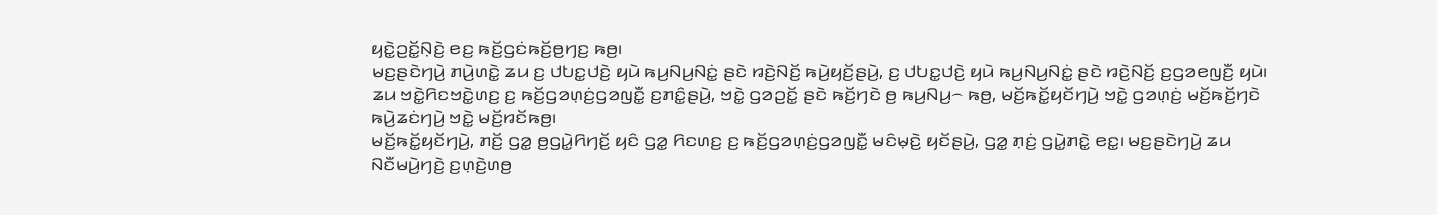ꤟꤢꤧ꤭ꤑꤢꤩ꤭ꤡ꤫ꤢꤧ꤬ ꤕꤢ꤬ ꤒꤢꤩ꤬ꤞꤢꤦꤒꤢꤩ꤬ꤥ꤬ꤚꤢ꤬ ꤒꤥ꤬꤯
ꤗꤢ꤬ꤔꤢꤧꤚꤣꤧ꤬ ꤊꤣꤧ꤬ꤛꤢꤧ꤭ ꤘꤣ ꤢ꤬ ꤓꤝꤢ꤭ꤓꤢꤧ꤬ ꤟꤣꤧ ꤒꤣ꤬ꤡꤣ꤬ꤡꤢꤦ꤭ ꤔꤢꤧ ꤙꤢꤧ꤬ꤡꤢꤩ꤬ ꤒꤣꤧ꤬ꤟꤢꤩ꤬ꤔꤣꤧ꤬, ꤢ꤬ ꤓꤝꤢ꤭ꤓꤢꤧ꤬ ꤟꤣꤧ ꤒꤣ꤬ꤡꤣ꤬ꤡꤢꤦ꤭ ꤔꤢꤧ ꤙꤢꤧ꤬ꤡꤢꤩ꤬ ꤢ꤬ꤞꤤꤕꤜꤢꤪ꤬ ꤟꤣꤧ꤯
ꤘꤣ ꤠꤢꤧ꤭ꤖꤢꤠꤢꤧ꤭ꤛꤢ꤬ ꤢ꤬ ꤒꤢꤩ꤬ꤞꤤꤛ꤫ꤢꤦ꤬ꤞꤤꤜꤢꤪ꤭ ꤢ꤬ꤊꤢꤨ꤭ꤔꤣꤧ꤬, ꤠꤢꤧ꤭ ꤞꤤꤑꤢꤩ꤭ ꤔꤢꤧ ꤒꤢꤩ꤬ꤚꤢꤧ ꤥ꤬ ꤒꤣ꤬ꤡꤣ꤬꤮ ꤒꤥ꤬, ꤗꤢꤩ꤬ꤒꤢꤩ꤭ꤟꤢꤩꤚꤣꤧ꤬ ꤠꤢꤧ꤭ ꤞꤤꤛ꤫ꤢꤦ꤬ ꤗꤢꤩ꤬ꤒꤢꤩ꤬ꤚꤢꤧ ꤒꤣꤧ꤬ꤘꤢꤦꤚꤣꤧ꤬ ꤠꤢꤧ꤭ ꤗꤢꤩ꤬ꤙꤢꤩꤒꤥ꤬꤯
ꤗꤢꤩ꤬ꤒꤢꤩ꤭ꤟꤢꤩꤚꤣꤧ꤬, ꤊꤢꤩ꤬ ꤞꤤ꤭ ꤥ꤬ꤞꤣꤧ꤭ꤖꤚꤢꤩ꤬ ꤟꤢꤨ ꤞꤤ꤭ ꤖꤢꤛꤢ꤬ ꤢ꤬ ꤒꤢꤩ꤬ꤞꤤꤛ꤫ꤢꤦ꤬ꤞꤤꤜꤢꤪ꤭ ꤗꤢꤨꤗ꤫ꤢꤧ꤬ ꤟꤢꤩꤔꤣꤧ꤬, ꤞꤤ꤭ ꤊ꤫ꤢꤦ꤬ ꤞꤣꤧ꤭ꤊꤢꤧ꤭ ꤕꤢ꤭꤯ ꤗꤢ꤬ꤔꤢꤧꤚꤣꤧ꤬ ꤘꤣ ꤡꤢꤪꤗꤣꤧ꤬ꤚꤢꤧ꤬ ꤢ꤬ꤛ꤫ꤢꤧ꤬ꤛꤥ꤬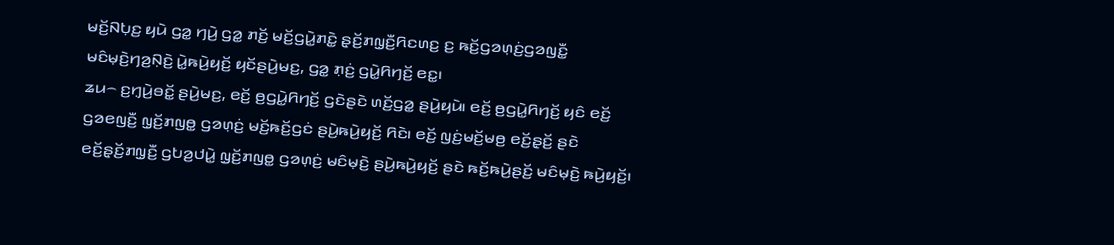ꤗꤢꤩ꤬ꤡꤝ꤫ꤢ꤬ ꤟꤣꤧ ꤞꤤ꤭ ꤚꤣꤧ꤬ ꤞꤤ꤭ ꤊꤢꤩ꤬ ꤗꤢꤩ꤬ꤞꤣꤧ꤭ꤊꤢꤧ꤭ ꤔ꤫ꤢꤩ꤬ꤊꤜ꤫ꤢꤪ꤬ꤖꤢꤛꤢ꤬ ꤢ꤬ ꤒꤢꤩ꤬ꤞꤤꤛ꤫ꤢꤦ꤬ꤞꤤꤜꤢꤪ꤭ ꤗꤢꤨꤗ꤫ꤢꤧ꤬ꤚꤤ꤬ꤡ꤫ꤢꤧ꤬ ꤣꤧ꤭ꤒꤣꤧ꤬ꤟꤢꤩ꤬ ꤟꤢꤩꤔꤣꤧ꤬ꤗꤢ꤬, ꤞꤤ꤭ ꤊ꤫ꤢꤦ꤬ ꤞꤣꤧ꤭ꤖꤚꤢꤩ꤬ ꤕꤢ꤭꤯
ꤘꤣ꤮ ꤢ꤬ꤚ꤫ꤣꤧ꤬ꤋꤢꤩ꤭ ꤔꤣꤧ꤬ꤗꤢ꤬, ꤕꤢꤩ꤬ ꤥ꤬ꤞꤣꤧ꤭ꤖꤚꤢꤩ꤬ ꤞꤢꤧꤔꤢꤧ ꤛꤢꤩ꤬ꤞꤤ꤭ ꤔꤣꤧ꤬ꤟꤣꤧ꤯ ꤕꤢꤩ꤬ ꤥ꤬ꤞꤣꤧ꤭ꤖꤚꤢꤩ꤬ ꤟꤢꤨ ꤕꤢꤩ꤬ ꤞꤤꤕꤜꤢꤪ꤬ ꤜ꤫ꤢꤩ꤬ꤊꤜꤥ꤭ ꤞꤤꤛ꤫ꤢꤦ꤬ ꤗꤢꤩ꤬ꤒꤢꤩ꤬ꤞꤢꤦ ꤔꤣꤧ꤬ꤒꤣꤧ꤬ꤟꤢꤩ꤬ ꤖꤢꤧ꤯ ꤕꤢꤩ꤬ ꤜꤢꤦ꤬ꤗꤢꤩ꤬ꤗꤥ꤬ ꤕꤢꤩ꤬ꤔ꤫ꤢꤩ꤬ ꤔꤢꤧ ꤕꤢꤩ꤬ꤔ꤫ꤢꤩ꤬ꤊꤜ꤫ꤢꤪ꤬ ꤞꤝꤤ꤬ꤓꤣꤧ꤭ ꤜ꤫ꤢꤩ꤬ꤊꤜꤥ꤭ ꤞꤤꤛ꤫ꤢꤦ꤬ ꤗꤢꤨꤗ꤫ꤢꤧ꤬ ꤔꤣꤧ꤬ꤒꤣꤧ꤬ꤟꤢꤩ꤬ ꤔꤢꤧ ꤒꤢꤩ꤬ꤒꤣꤧ꤬ꤔꤢꤩ꤬ ꤗꤢꤨꤗ꤫ꤢꤧ꤬ ꤒꤣꤧ꤬ꤟꤢꤩ꤬꤯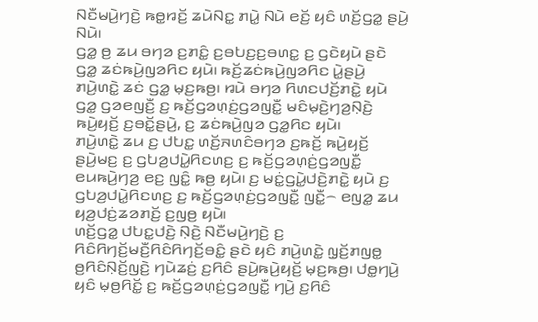ꤡꤢꤪꤗꤣꤧ꤬ꤚꤢꤧ꤬ ꤒꤥ꤭ꤙꤢꤩ꤬ ꤘꤣꤧꤡꤢ꤭ ꤊꤣꤧ꤭ ꤡꤣꤧ ꤕꤢꤩ꤬ ꤟꤢꤨ ꤛꤢꤩ꤬ꤞꤤ꤭ ꤔꤣꤧ꤬ ꤡꤣꤧ꤯
ꤞꤤ꤭ ꤥ꤬ ꤘꤣ ꤋꤚꤤ ꤢ꤬ꤊꤢꤨ꤭ ꤢ꤬ꤋꤝꤢ꤬ꤢ꤬ꤋꤛꤢ꤭ ꤢ꤬ ꤞꤢꤧꤟꤣꤧ ꤔꤢꤧ ꤞꤤ꤭ ꤘꤢꤦꤒꤣꤧ꤬ꤜꤤꤖꤢ ꤟꤣꤧ꤯ ꤒꤢꤩ꤬ꤘꤢꤦꤒꤣꤧ꤬ꤜꤤꤖꤢ ꤣꤧ꤭ꤔꤣꤧ꤬ ꤊꤣꤧ꤬ꤛꤢꤧ꤭ ꤘꤢꤦ ꤞꤤ꤭ ꤗ꤫ꤢ꤬ꤒꤥ꤬꤯ ꤙꤣꤧ ꤋꤚꤤ ꤖꤛꤢꤓꤢꤩ꤬ꤊꤢꤧ꤭ ꤟꤣꤧ ꤞꤤ꤭ ꤞꤤꤕꤜꤢꤪ꤬ ꤢ꤬ ꤒꤢꤩ꤬ꤞꤤꤛ꤫ꤢꤦ꤬ꤞꤤꤜꤢꤪ꤭ ꤗꤢꤨꤗ꤫ꤢꤧ꤬ꤚꤤ꤬ꤡ꤫ꤢꤧ꤬ ꤒꤣꤧ꤬ꤟꤢꤩ꤬ ꤢ꤬ꤋꤢꤩ꤭ꤔꤣꤧ꤬, ꤢ꤬ ꤘꤢꤦꤒꤣꤧ꤬ꤜꤤ ꤞꤤ꤭ꤖꤢ ꤟꤣꤧ꤯
ꤊꤣꤧ꤬ꤛꤢꤧ꤭ ꤘꤣ ꤢ꤬ ꤓꤝꤢ꤭ ꤛꤢꤩ꤬ꤏꤛꤢꤨꤋꤚꤤ ꤢ꤬ꤒꤢꤩ꤬ ꤒꤣꤧ꤬ꤟꤢꤩ꤬ ꤔꤣꤧ꤬ꤗꤢ꤬ ꤢ꤬ ꤞꤝꤤ꤬ꤓꤣꤧ꤭ꤖꤢꤛꤢ꤬ ꤢ꤬ ꤒꤢꤩ꤬ꤞꤤꤛ꤫ꤢꤦ꤬ꤞꤤꤜꤢꤪ꤭ ꤕꤣꤒꤣꤧ꤬ꤚꤤ꤬ ꤕꤢ꤬ ꤜꤢꤨ꤭ ꤒꤥ꤬ ꤟꤣꤧ꤯ ꤢ꤬ ꤗꤢꤦ꤭ꤞꤣꤧ꤭ꤓꤢꤧ꤬ꤊꤢꤧ꤭ ꤟꤣꤧ ꤢ꤬ ꤞꤝꤤ꤬ꤓꤣꤧ꤭ꤖꤢꤛꤢ꤬ ꤢ꤬ ꤒꤢꤩ꤬ꤞꤤꤛ꤫ꤢꤦ꤬ꤞꤤꤜꤢꤪ꤭ ꤜꤢꤪ꤭꤮ ꤕꤜꤤ꤭ ꤘꤣ ꤟꤤ꤬ꤓꤢꤦ꤬ꤘꤤꤊꤢꤩ꤬ ꤢ꤬ꤜꤥ꤬ ꤟꤣꤧ꤯
ꤛꤢꤩ꤬ꤞꤤ꤭ ꤓꤝꤢ꤭ꤓꤢꤧ꤬ ꤡ꤫ꤢꤧ꤬ ꤡꤢꤪꤗꤣꤧ꤬ꤚꤢꤧ꤬ ꤢ꤬ ꤖꤢꤨꤖꤚꤢꤩ꤬ꤗꤢꤪ꤬ꤖꤢꤨꤖꤚꤢꤩ꤬ꤋꤢꤨ꤭ ꤔꤢꤧ ꤟꤢꤨ ꤊꤣꤧ꤬ꤛꤢꤧ꤭ ꤜ꤫ꤢꤩ꤬ꤊꤜꤥ꤭ ꤥ꤬ꤖꤢꤨꤡ꤫ꤢꤩ꤬ꤜꤢꤧ꤬ ꤚꤣꤧꤘꤢꤦ꤬ ꤢ꤬ꤖꤢꤨ ꤔꤣꤧ꤬ꤒꤣꤧ꤬ꤟꤢꤩ꤬ ꤗ꤫ꤢ꤬ꤒꤥ꤬꤯ ꤓꤥ꤭ꤚꤣꤧ꤬ ꤟꤢꤨ ꤗ꤫ꤥ꤬ꤖꤢꤩ꤭ ꤢ꤬ ꤒꤢꤩ꤬ꤞꤤꤛ꤫ꤢꤦ꤬ꤞꤤꤜꤢꤪ꤭ ꤚꤣꤧ꤬ ꤢ꤬ꤖꤢꤨ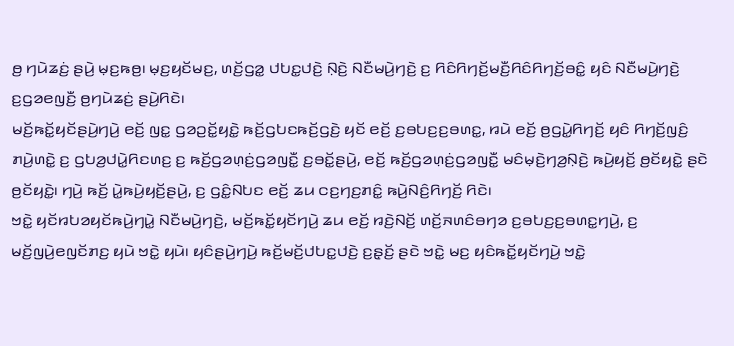ꤥ꤬ ꤚꤣꤧꤘꤢꤦ꤬ ꤔꤣꤧ꤬ ꤗ꤫ꤢ꤬ꤒꤥ꤬꤯ ꤗ꤫ꤢ꤬ꤟꤢꤩꤗꤢ꤬, ꤛꤢꤩ꤬ꤞꤤ꤭ ꤓꤝꤢ꤭ꤓꤢꤧ꤬ ꤡ꤫ꤢꤧ꤬ ꤡꤢꤪꤗꤣꤧ꤬ꤚꤢꤧ꤬ ꤢ꤬ ꤖꤢꤨꤖꤚꤢꤩ꤬ꤗꤢꤪ꤬ꤖꤢꤨꤖꤚꤢꤩ꤬ꤋꤢꤨ꤭ ꤟꤢꤨ ꤡꤢꤪꤗꤣꤧ꤬ꤚꤢꤧ꤬ ꤢ꤬ꤞꤤꤕꤜꤢꤪ꤬ ꤥ꤬ꤚꤣꤧꤘꤢꤦ꤬ ꤔꤣꤧ꤬ꤖꤢꤧ꤯
ꤗꤢꤩ꤬ꤒꤢꤩ꤭ꤟꤢꤩꤔꤣꤧ꤬ꤚꤣꤧ꤬ ꤕꤢꤩ꤬ ꤜꤢ꤭ ꤞꤤꤑꤢꤩ꤭ꤟꤢꤧ꤭ ꤒꤢꤩ꤬ꤞꤝꤢꤒꤢꤩ꤬ꤞꤢꤧ꤬ ꤟꤢꤩ ꤕꤢꤩ꤬ ꤢ꤬ꤋꤝꤢ꤬ꤢ꤬ꤋꤛꤢ꤭, ꤙꤣꤧ ꤕꤢꤩ꤬ ꤥ꤬ꤞꤣꤧ꤭ꤖꤚꤢꤩ꤬ ꤟꤢꤨ ꤖꤚꤢꤩ꤬ꤜꤢꤨ꤬ ꤊꤣꤧ꤬ꤛꤢꤧ꤭ ꤢ꤬ ꤞꤝꤤ꤬ꤓꤣꤧ꤭ꤖꤢꤛꤢ꤬ ꤢ꤬ ꤒꤢꤩ꤬ꤞꤤꤛ꤫ꤢꤦ꤬ꤞꤤꤜꤢꤪ꤭ ꤢ꤬ꤋꤢꤩ꤭ꤔꤣꤧ꤬, ꤕꤢꤩ꤬ ꤒꤢꤩ꤬ꤞꤤꤛ꤫ꤢꤦ꤬ꤞꤤꤜꤢꤪ꤭ ꤗꤢꤨꤗ꤫ꤢꤧ꤬ꤚꤤ꤬ꤡ꤫ꤢꤧ꤬ ꤒꤣꤧ꤬ꤟꤢꤩ꤬ ꤥ꤬ꤢꤩꤟꤢꤧ꤭ ꤔꤢꤧ ꤥ꤬ꤢꤩꤟꤢꤧ꤭꤯ ꤚꤣꤧ꤬ ꤒꤢꤩ꤬ ꤣꤧ꤭ꤒꤣꤧ꤬ꤟꤢꤩ꤬ꤔꤣꤧ꤬, ꤢ꤬ ꤞꤢꤨ꤭ꤡꤝꤢ ꤕꤢꤩ꤬ ꤘꤣ ꤍꤢ꤬ꤚꤢ꤬ꤊꤢꤨ꤭ ꤒꤣꤧ꤬ꤡꤢꤨ꤬ꤖꤚꤢꤩ꤬ ꤖꤢꤧ꤯
ꤠꤢꤧ꤭ ꤟꤢꤩꤙꤝꤤꤟꤢꤩꤒꤣꤧ꤬ꤚꤣꤧ꤭ ꤡꤢꤪꤗꤣꤧ꤬ꤚꤢꤧ꤬, ꤗꤢꤩ꤬ꤒꤢꤩ꤭ꤟꤢꤩꤚꤣꤧ꤬ ꤘꤣ ꤕꤢꤩ꤬ ꤙꤢꤧ꤬ꤡꤢꤩ꤬ ꤛꤢꤩ꤬ꤏꤛꤢꤨꤋꤚꤤ ꤢ꤬ꤋꤝꤢ꤬ꤢ꤬ꤋꤛꤢ꤭ꤚꤣꤧ꤬, ꤢ꤬ ꤗꤢꤩ꤬ꤜꤣꤧ꤬ꤕꤜꤢꤩꤊꤢ꤬ ꤟꤣꤧ ꤠꤢꤧ꤭ ꤟꤣꤧ꤯ ꤟꤢꤨꤔꤣꤧ꤬ꤚꤣꤧ꤬ ꤒꤢꤩ꤬ꤗꤢꤩ꤬ꤓꤝꤢ꤭ꤓꤢꤧ꤬ ꤢ꤬ꤔ꤫ꤢꤩ꤬ ꤔꤢꤧ ꤠꤢꤧ꤭ ꤗꤢ꤬ ꤟꤢꤨꤒꤢꤩ꤭ꤟꤢꤩꤚꤣꤧ꤬ ꤠꤢꤧ꤭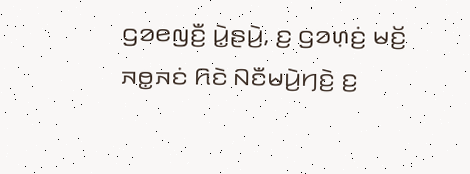ꤞꤤꤕꤜꤢꤪ꤬ ꤣꤧ꤭ꤔꤣꤧ꤬, ꤢ꤬ ꤞꤤꤛ꤫ꤢꤦ꤬ ꤗꤢꤩ꤬ ꤏꤥ꤭ꤏꤢꤦ ꤖꤢꤧ ꤡꤢꤪꤗꤣꤧ꤬ꤚꤢꤧ꤬ ꤢ꤬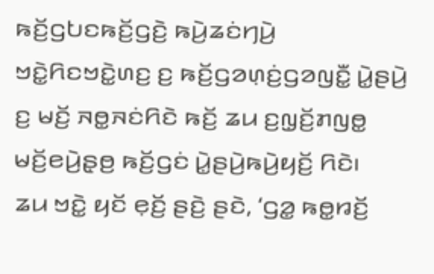ꤒꤢꤩ꤬ꤞꤝꤢꤒꤢꤩ꤬ꤞꤢꤧ꤬ ꤒꤣꤧ꤬ꤘꤢꤦꤚꤣꤧ꤬ ꤠꤢꤧ꤭ꤖꤢꤠꤢꤧ꤭ꤛꤢ꤬ ꤢ꤬ ꤒꤢꤩ꤬ꤞꤤꤛ꤫ꤢꤦ꤬ꤞꤤꤜꤢꤪ꤭ ꤣꤧ꤭ꤔꤣꤧ꤬ ꤢ꤬ ꤗꤢꤩ꤬ ꤏꤥ꤭ꤏꤢꤦꤖꤢꤧ ꤒꤢꤩ꤬ ꤘꤣ ꤢ꤬ꤜ꤫ꤢꤩ꤬ꤊꤜꤥ꤭ ꤗꤢꤩ꤬ꤕꤣꤧ꤬ꤔ꤫ꤥ꤬ ꤒꤢꤩ꤬ꤞꤢꤦ ꤣꤧ꤭ꤔꤣꤧ꤬ꤒꤣꤧ꤬ꤟꤢꤩ꤬ ꤖꤢꤧ꤯
ꤘꤣ ꤠꤢꤧ꤭ ꤟꤢꤩ ꤕ꤫ꤢꤩ꤬ ꤔꤢꤧ꤬ ꤔꤢꤧ, ‘ꤞꤤ꤭ ꤒꤥ꤭ꤙꤢꤩ꤬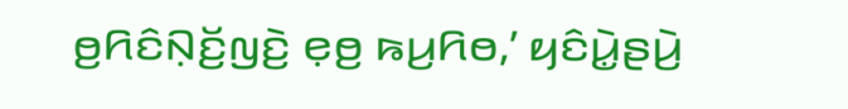ꤥ꤬ꤖꤢꤨꤡ꤫ꤢꤩ꤬ꤜꤢꤧ꤬ ꤕ꤫ꤥ꤬ ꤒꤣ꤬ꤖꤥ,’ ꤟꤢꤨꤣꤧ꤭ꤔꤣꤧ꤬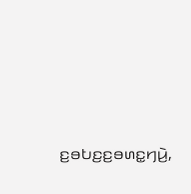ꤢ꤬ꤋꤝꤢ꤬ꤢ꤬ꤋꤛꤢ꤭ꤚꤣꤧ꤬,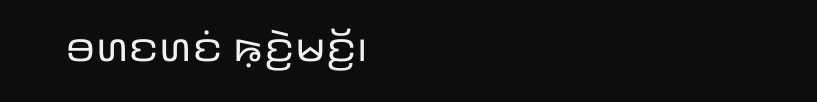ꤋꤛꤢꤛꤢꤦ ꤒ꤫ꤢꤧ꤬ꤗꤢꤩ꤬꤯